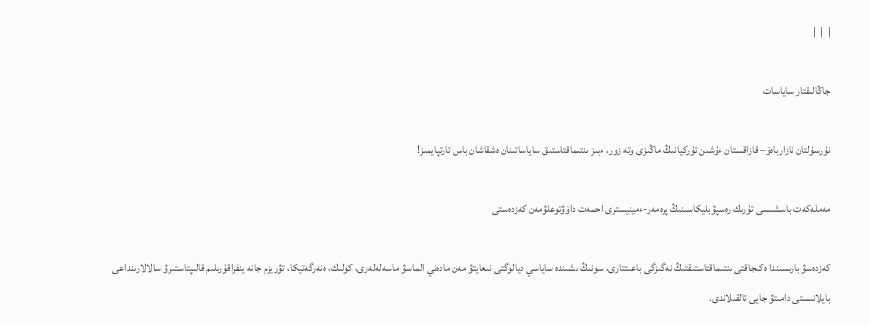|  |  |

جاڭالىقتار ساياسات

نۇرسۇلتان نازارباەۆ– قازاقستان ءۇشىن تۇركيانىڭ ماڭىزى وتە زور، ءبىز ىنتىماقتاستىق ساياساتىنان ەشقاشان باس تارتپايمىز!

مەملەكەت باسشىسى تۇرىك رەسپۋبليكاسىنىڭ پرەمەر-ءمينيسترى احمەت داۆۋتوعلۋمەن كەزدەستى

كەزدەسۋ بارىسىندا ەكىجاقتى ىنتىماقتاستىقتىڭ نەگىزگى باعىتتارى، سونىڭ ىشىندە ساياسي ديالوگتى نىعايتۋ مەن مادەني الماسۋ ماسەلەلەرى، كولىك، ەنەرگەتيكا، تۋريزم جانە ينفراقۇرىلىم قالىپتاستىرۋ سالالارىنداعى بايلانىستى دامىتۋ جايى تالقىلاندى.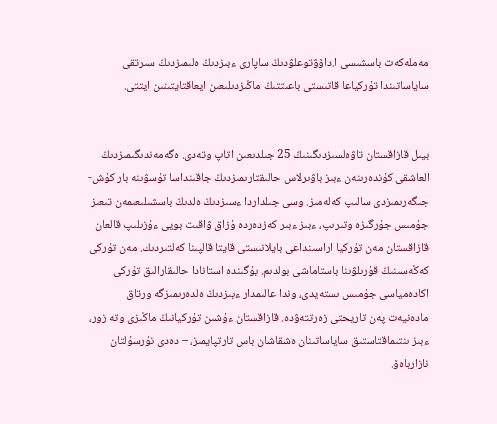مەملەكەت باسشىسى ا.داۆۋتوعلۋدىڭ ساپارى ءبىزدىڭ ەلىمىزدىڭ سىرتقى ساياساتىندا تۇركياعا قاتىستى باعىتتىڭ ماڭىزدىلىعىن ايعاقتايتىنىن ايتتى.


بيىل قازاقستان تاۋەلسىزدىگىنىڭ 25 جىلدىعىن اتاپ وتەدى. ەگەمەندىگىمىزدىڭ العاشقى كۇندەرىنەن ءبىز باۋىرلاس حالىقتارىمىزدىڭ جاقىنداسا تۇسۋىنە بار كۇش-جىگەرىمىزدى سالىپ كەلەمىز. وسى جىلداردا ءسىزدىڭ ەلدىڭ باسشىلىعىمەن تىعىز جۇمىس جۇرگىزە وتىرىپ، ءبىز ءبىر كەزدەردە ۇزاق ۋاقىت بويى ءۇزىلىپ قالعان قازاقستان مەن تۇركيا اراسىنداعى بايلانىستى قايتا قالپىنا كەلتىردىك. مەن تۇركى كەڭەسىنىڭ قۇرىلۋىنا باستاماشى بولدىم. بۇگىندە استانادا حالىقارالىق تۇركى اكادەمياسى جۇمىس ىستەيدى، وندا عالىمدار ءبىزدىڭ ەلدەرىمىزگە ورتاق مادەنيەت پەن تاريحتى زەرتتەۋدە. قازاقستان ءۇشىن تۇركيانىڭ ماڭىزى وتە زور، ءبىز ىنتىماقتاستىق ساياساتىنان ەشقاشان باس تارتپايمىز، – دەدى نۇرسۇلتان نازارباەۆ.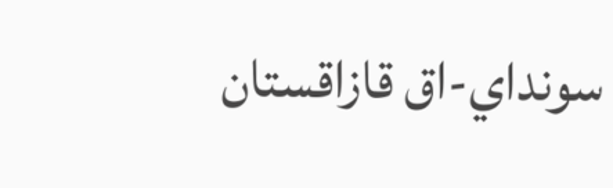سونداي-اق قازاقستان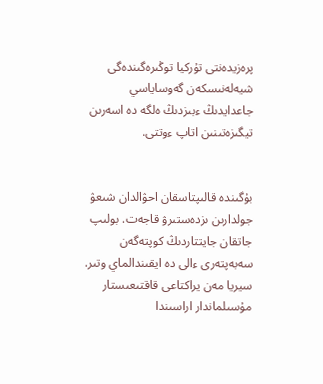پرەزيدەنتى تۇركيا توڭىرەگىندەگى شيەلەنىسكەن گەوساياسي جاعدايدىڭ ءبىزدىڭ ەلگە دە اسەرىن تيگىزەتىنىن اتاپ ءوتتى.


بۇگىندە قالىپتاسقان احۋالدان شىعۋ جولدارىن ىزدەستىرۋ قاجەت. بولىپ جاتقان جايتتاردىڭ كوپتەگەن سەبەپتەرى ءالى دە ايقىندالماي وتىر. سيريا مەن يراكتاعى قاقتىعىستار مۇسىلماندار اراسىندا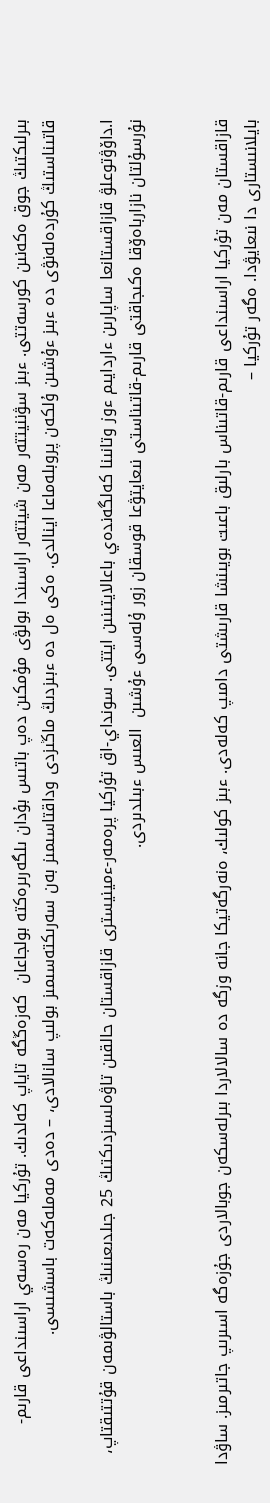بىرلىكتىڭ جوق ەكەنىن كورسەتتى. ءبىز سۋننيتتەر مەن شيتتەر اراسىندا بولۋى مۇمكىن دەپ باتىس بۇدان ىلگەرىرەكتە بولجاعان  كەزەڭگە تاياپ كەلدىك. تۇركيا مەن رەسەي اراسىنداعى قارىم-قاتىناستىڭ كۇردەلەنۋى دە ءبىز ءۇشىن ۇلكەن پروبلەماعا اينالدى. ەكى ەل دە ءبىزدىڭ ماڭىزدى وداقتاسىمىز بەن سەرىكتەسىمىز بولىپ سانالادى، – دەدى مەملەكەت باسشىسى.

ا.داۆۋتوعلۋ قازاقستانعا ساپارىن ءاردايىم ءوز وتانىنا كەلگەندەي باعالايتىنىن ايتتى. سونداي-اق تۇركيا پرەمەر-ءمينيسترى قازاقستان حالقىن تاۋەلسىزدىكتىڭ 25 جىلدىعىنىڭ باستالۋىمەن قۇتتىقتاپ، نۇرسۇلتان نازارباەۆقا ەكىجاقتى قارىم-قاتىناستى نىعايتۋعا قوسقان زور ۇلەسى ءۇشىن  العىس ءبىلدىردى.


قازاقستان مەن تۇركيا اراسىنداعى قارىم-قاتىناس بارلىق باعىت بويىنشا قارىشتى دامىپ كەلەدى. ءبىز كولىك، ەنەرگەتيكا جانە وزگە دە سالالاردا بىرلەسكەن جوبالاردى جۇزەگە اسىرىپ جاتىرمىز. ساۋدا بايلانىستارى دا نىعايۋدا. ەگەر تۇركيا –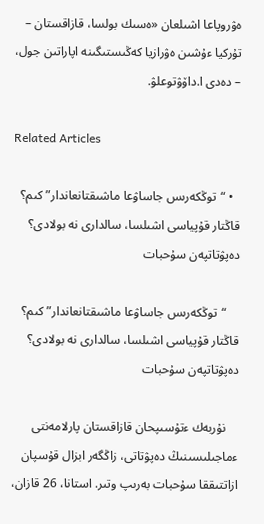ەۋروپاعا اشىلعان «ەسىك بولسا، قازاقستان – تۇركيا ءۇشىن ەۋرازيا كەڭىستىگىنە اپاراتىن جول، – دەدى ا.داۆۋتوعلۋ.

Related Articles

  • “توڭكەرىس جاساۋعا ماشىقتانعاندار” كىم؟ قاڭتار قۇپياسى اشىلسا، سالدارى نە بولادى؟ دەپۋتاتپەن سۇحبات

    “توڭكەرىس جاساۋعا ماشىقتانعاندار” كىم؟ قاڭتار قۇپياسى اشىلسا، سالدارى نە بولادى؟ دەپۋتاتپەن سۇحبات

    نۇربەك ءتۇسىپحان قازاقستان پارلامەنتى ءماجىلىسىنىڭ دەپۋتاتى، زاڭگەر ابزال قۇسپان ازاتتىققا سۇحبات بەرىپ وتىر. استانا، 26 قازان،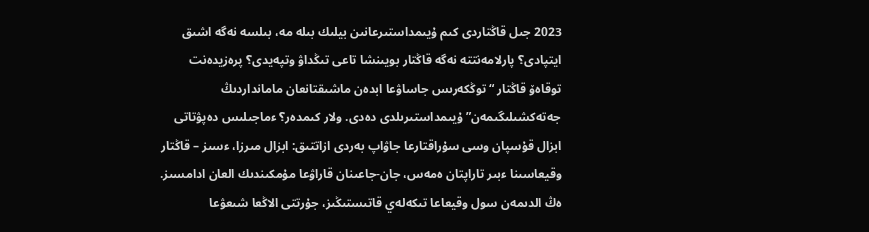2023 جىل قاڭتاردى كىم ۇيىمداستىرعانىن بيلىك بىلە مە، بىلسە نەگە اشىق ايتپادى؟ پارلامەنتتە نەگە قاڭتار بويىنشا تاعى تىڭداۋ وتپەيدى؟ پرەزيدەنت توقاەۆ قاڭتار “توڭكەرىس جاساۋعا ابدەن ماشىقتانعان مامانداردىڭ جەتەكشىلىگىمەن” ۇيىمداستىرىلدى دەدى. ولار كىمدەر؟ ءماجىلىس دەپۋتاتى ابزال قۇسپان وسى سۇراقتارعا جاۋاپ بەردى ازاتتىق: ابزال مىرزا، ءسىز – قاڭتار وقيعاسىنا ءبىر تاراپتان ەمەس، جان-جاعىنان قاراۋعا مۇمكىندىك العان ادامسىز. ەڭ الدىمەن سول وقيعاعا تىكەلەي قاتىستىڭىز، جۇرتتى الاڭعا شىعۋعا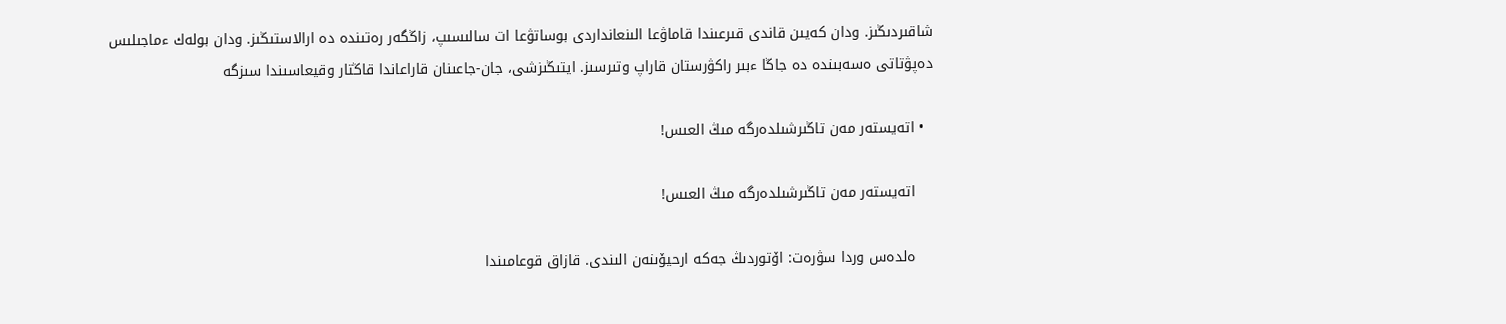شاقىردىڭىز. ودان كەيىن قاندى قىرعىندا قاماۋعا الىنعانداردى بوساتۋعا ات سالىسىپ، زاڭگەر رەتىندە دە ارالاستىڭىز. ودان بولەك ءماجىلىس دەپۋتاتى ەسەبىندە دە جاڭا ءبىر راكۋرستان قاراپ وتىرسىز. ايتىڭىزشى، جان-جاعىنان قاراعاندا قاڭتار وقيعاسىندا سىزگە

  • اتەيستەر مەن تاڭىرشىلدەرگە مىڭ العىس!

    اتەيستەر مەن تاڭىرشىلدەرگە مىڭ العىس!

    ەلدەس وردا سۋرەت: اۆتوردىڭ جەكە ارحيۆىنەن الىندى. قازاق قوعامىندا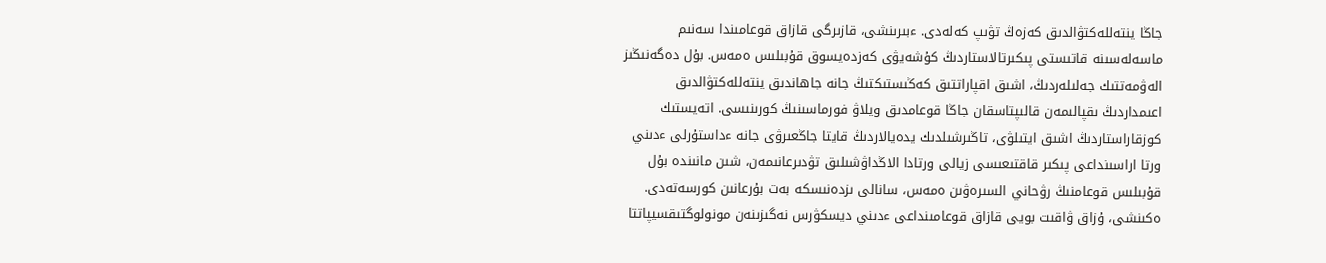جاڭا ينتەللەكتۋالدىق كەزەڭ تۋىپ كەلەدى. ءبىرىنشى، قازىرگى قازاق قوعامىندا سەنىم ماسەلەسىنە قاتىستى پىكىرتالاستاردىڭ كۇشەيۋى كەزدەيسوق قۇبىلىس ەمەس. بۇل دەگەنىڭىز الەۋمەتتىك جەلىلەردىڭ، اشىق اقپاراتتىق كەڭىستىكتىڭ جانە جاھاندىق ينتەللەكتۋالدىق اعىمداردىڭ ىقپالىمەن قالىپتاسقان جاڭا قوعامدىق ويلاۋ فورماسىنىڭ كورىنىسى. اتەيستىك كوزقاراستاردىڭ اشىق ايتىلۋى، تاڭىرشىلدىك يدەيالاردىڭ قايتا جاڭعىرۋى جانە ءداستۇرلى ءدىني ورتا اراسىنداعى پىكىر قاقتىعىسى زيالى ورتادا الاڭداۋشىلىق تۋدىرعانىمەن، شىن مانىندە بۇل قۇبىلىس قوعامنىڭ رۋحاني السىرەۋىن ەمەس، سانالى ىزدەنىسكە بەت بۇرعانىن كورسەتەدى. ەكىنشى، ۇزاق ۋاقىت بويى قازاق قوعامىنداعى ءدىني ديسكۋرس نەگىزىنەن مونولوگتىقسيپاتتا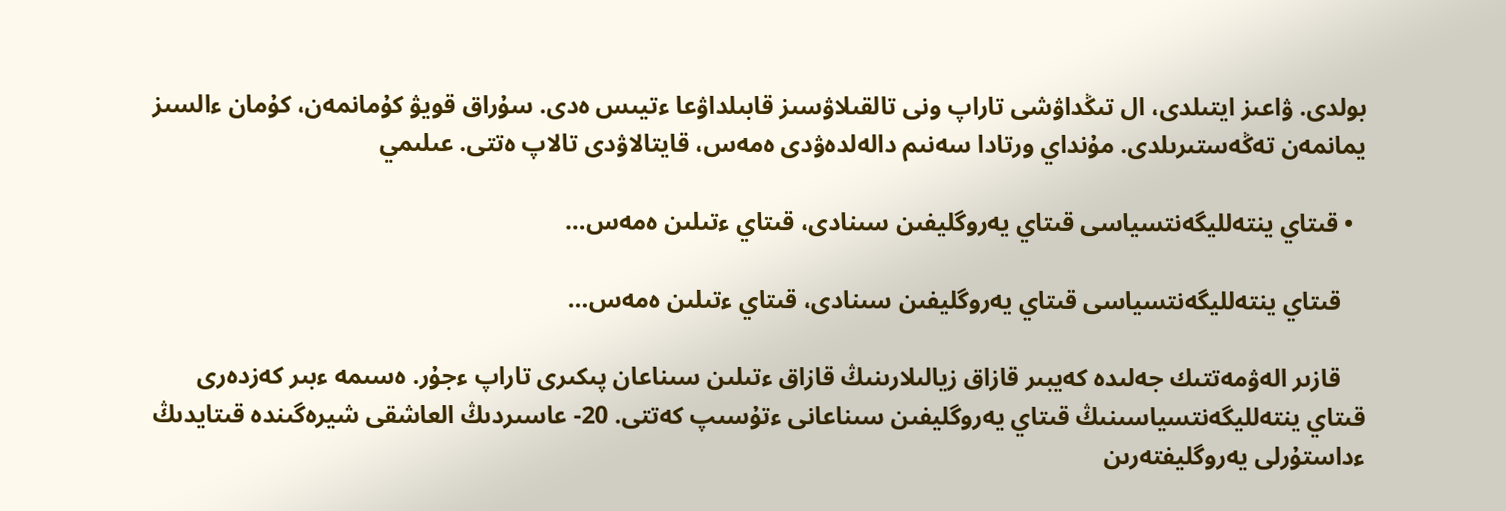بولدى. ۋاعىز ايتىلدى، ال تىڭداۋشى تاراپ ونى تالقىلاۋسىز قابىلداۋعا ءتيىس ەدى. سۇراق قويۋ كۇمانمەن، كۇمان ءالسىز يمانمەن تەڭەستىرىلدى. مۇنداي ورتادا سەنىم دالەلدەۋدى ەمەس، قايتالاۋدى تالاپ ەتتى. عىلىمي

  • قىتاي ينتەلليگەنتسياسى قىتاي يەروگليفىن سىنادى، قىتاي ءتىلىن ەمەس…

    قىتاي ينتەلليگەنتسياسى قىتاي يەروگليفىن سىنادى، قىتاي ءتىلىن ەمەس…

    قازىر الەۋمەتتىك جەلىدە كەيبىر قازاق زيالىلارىنىڭ قازاق ءتىلىن سىناعان پىكىرى تاراپ ءجۇر. ەسىمە ءبىر كەزدەرى قىتاي ينتەلليگەنتسياسىنىڭ قىتاي يەروگليفىن سىناعانى ءتۇسىپ كەتتى. 20- عاسىردىڭ العاشقى شيرەگىندە قىتايدىڭ ءداستۇرلى يەروگليفتەرىن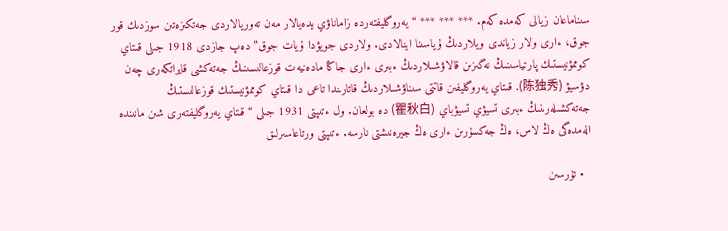سىناماعان زيالى كەمدە كەم. *** *** *** “يەروگليفتەردە زاماناۋي يدەيالار مەن تەوريالاردى جەتكىزەتىن سوزدىك قور جوق، ءارى ولار زياندى ويلاردىڭ ۇياسىنا اينالادى. ولاردى جويۋدا ۇيات جوق” دەپ جازدى 1918 جىلى قىتاي كوممۋنيستىك پارتياسىنىڭ نەگىزىن قالاۋشىلاردىڭ ءبىرى ءارى جاڭا مادەنيەت قوزعالىسىنىڭ جەتەكشى قايراتكەرى چەن دۋسيۋ (陈独秀). قىتاي يەروگليفىن قاتتى سىناۋشىلاردىڭ قاتارىندا تاعى دا قىتاي كوممۋنيستىك قوزعالىستىڭ جەتەكشىلەرىنىڭ ءبىرى تسيۋي تسيۋباي (瞿秋白) دە بولعان. ول ءتىپتى 1931 جىلى “قىتاي يەروگليفتەرى شىن مانىندە الەمدەگى ەڭ لاس، ەڭ جەكسۇرىن ءارى ەڭ جيرەنىشتى نارسە. ءتىپتى ورتاعاسىرلىق

  • تۇرسىن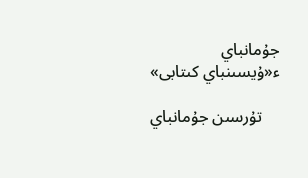جۇمانباي ء«ۇيسىنباي كىتابى»

    تۇرسىن جۇمانباي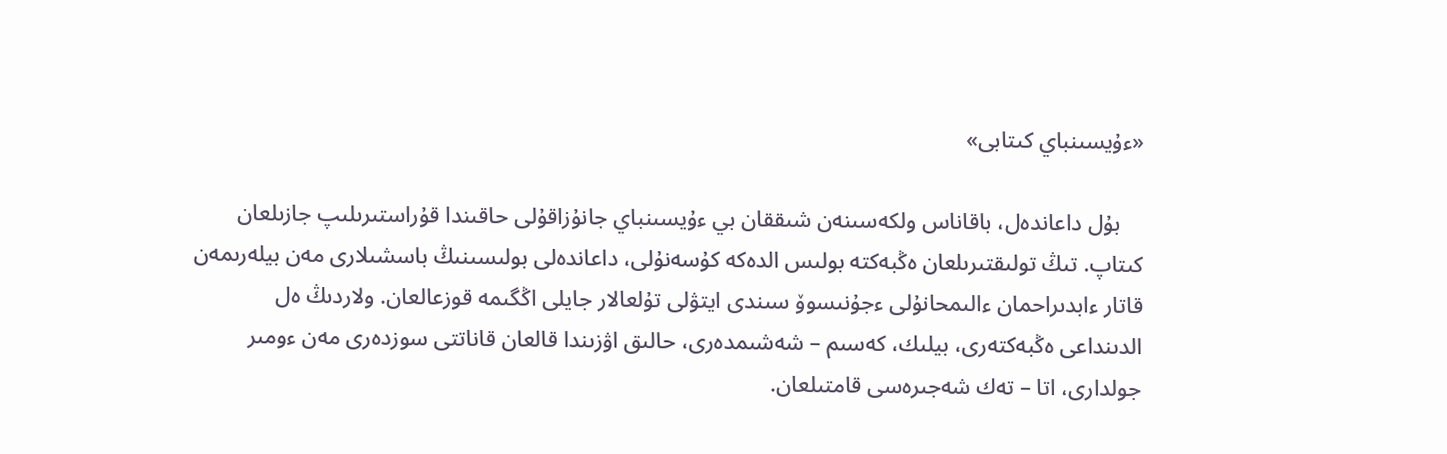«ءۇيسىنباي كىتابى»

    بۇل داعاندەل، باقاناس ولكەسىنەن شىققان بي ءۇيسىنباي جانۇزاقۇلى حاقىندا قۇراستىرىلىپ جازىلعان كىتاپ. تىڭ تولىقتىرىلعان ەڭبەكتە بولىس الدەكە كۇسەنۇلى، داعاندەلى بولىسىنىڭ باسشىلارى مەن بيلەرىمەن قاتار ءابدىراحمان ءالىمحانۇلى ءجۇنىسوۆ سىندى ايتۋلى تۇلعالار جايلى اڭگىمە قوزعالعان. ولاردىڭ ەل الدىنداعى ەڭبەكتەرى، بيلىك، كەسىم – شەشىمدەرى، حالىق اۋزىندا قالعان قاناتتى سوزدەرى مەن ءومىر جولدارى، اتا – تەك شەجىرەسى قامتىلعان.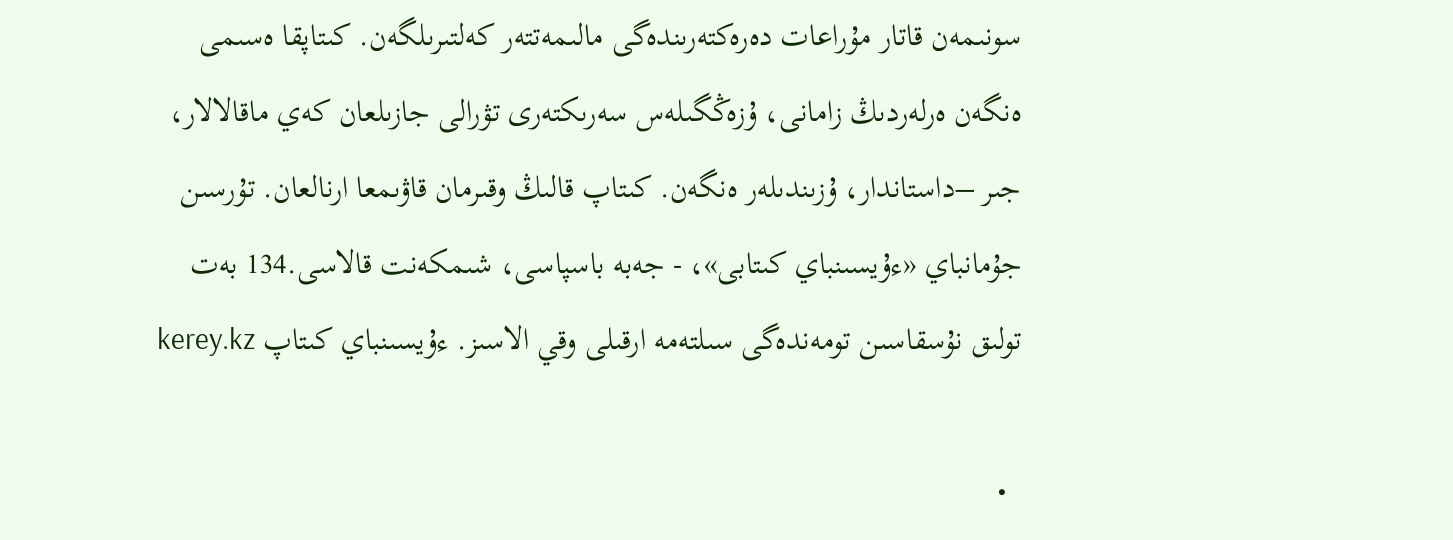سونىمەن قاتار مۇراعات دەرەكتەرىندەگى مالىمەتتەر كەلتىرىلگەن. كىتاپقا ەسىمى ەنگەن ەرلەردىڭ زامانى، ۇزەڭگىلەس سەرىكتەرى تۋرالى جازىلعان كەي ماقالالار، جىر –داستاندار، ۇزىندىلەر ەنگەن. كىتاپ قالىڭ وقىرمان قاۋىمعا ارنالعان. تۇرسىن جۇمانباي «ءۇيسىنباي كىتابى»، - جەبە باسپاسى، شىمكەنت قالاسى.134 بەت تولىق نۇسقاسىن تومەندەگى سىلتەمە ارقىلى وقي الاسىز. ءۇيسىنباي كىتاپ kerey.kz

  •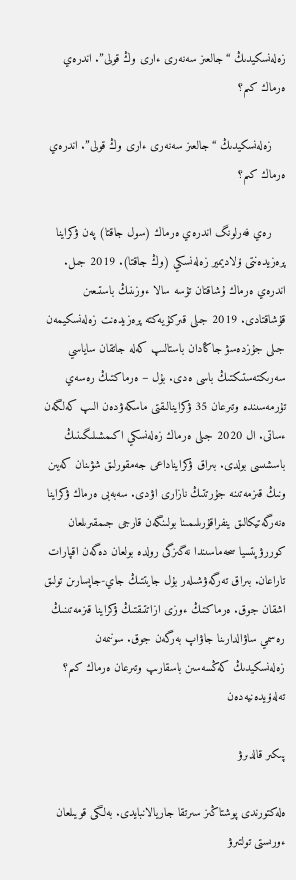زەلەنسكيدىڭ “جالعىز سەنەرى ءارى وڭ قولى”. اندرەي ەرماك كىم؟

    زەلەنسكيدىڭ “جالعىز سەنەرى ءارى وڭ قولى”. اندرەي ەرماك كىم؟

    رەي فەرلونگ اندرەي ەرماك (سول جاقتا) پەن ۋكراينا پرەزيدەنتى ۆلاديمير زەلەنسكي (وڭ جاقتا). 2019 جىل. اندرەي ەرماك ۇشاقتان تۇسە سالا ءوزىنىڭ باستىعىن قۇشاقتادى. 2019 جىلى قىركۇيەكتە پرەزيدەنت زەلەنسكيمەن جىلى جۇزدەسۋ جاڭادان باستالىپ كەلە جاتقان ساياسي سەرىكتەستىكتىڭ باسى ەدى. بۇل – ەرماكتىڭ رەسەي تۇرمەسىندە وتىرعان 35 ۋكراينالىقتى ماسكەۋدەن الىپ كەلگەن ءساتى. ال 2020 جىلى ەرماك زەلەنسكي اكىمشىلىگىنىڭ باسشىسى بولدى. بىراق ۋكرايناداعى جەمقورلىق شۋىنان كەيىن ونىڭ قىزمەتىنە جۇرتتىڭ نازارى اۋدى. سەبەبى ەرماك ۋكراينا ەنەرگەتيكالىق ينفراقۇرىلىمىنا بولىنگەن قارجى جىمقىرىلعان كوررۋپتسيا سحەماسىندا نەگىزگى رولدە بولعان دەگەن اقپارات تاراعان. بىراق تەرگەۋشىلەر بۇل جايتتىڭ جاي-جاپسارىن تولىق اشقان جوق. ەرماكتىڭ ءوزى ازاتتىقتىڭ ۋكراينا قىزمەتىنىڭ رەسمي ساۋالدارىنا جاۋاپ بەرگەن جوق. سونىمەن زەلەنسكيدىڭ كەڭسەسىن باسقارىپ وتىرعان ەرماك كىم؟ تەلەۆيدەنيەدەن

پىكىر قالدىرۋ

ەلەكتورندى پوشتاڭىز سىرتقا جاريالانبايدى. بەلگى قويىلعان ءورىستى تولتىرۋ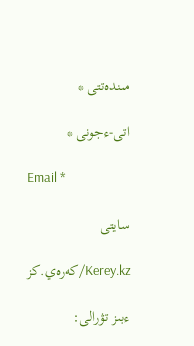مىندەتتى *

اتى-ءجونى *

Email *

سايتى

Kerey.kz/كەرەي.كز

ءبىز تۋرالى: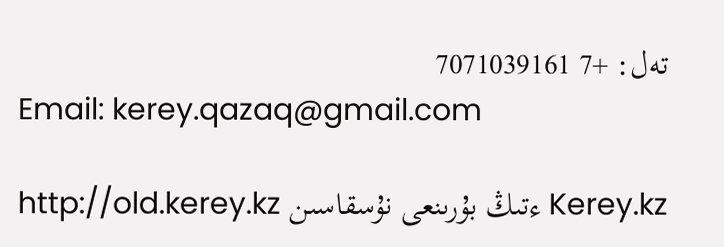تەل: +7 7071039161
Email: kerey.qazaq@gmail.com

Kerey.kz ءتىڭ بۇرىنعى نۇسقاسىن http://old.kerey.kz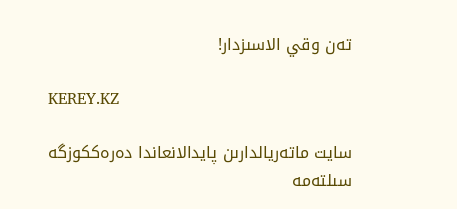تەن وقي الاسىزدار!

KEREY.KZ

سايت ماتەريالدارىن پايدالانعاندا دەرەككوزگە سىلتەمە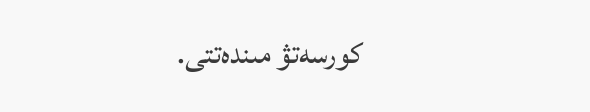كورسەتۋ مىندەتتى.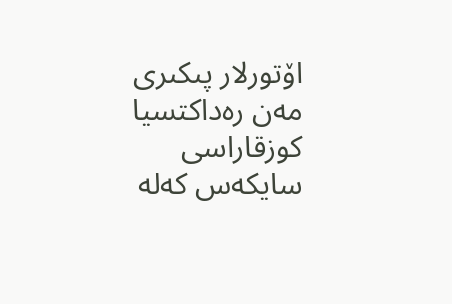اۆتورلار پىكىرى مەن رەداكتسيا كوزقاراسى سايكەس كەلە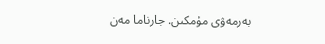بەرمەۋى مۇمكىن. جارناما مەن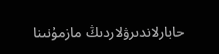حابارلاندىرۋلاردىڭ مازمۇنىنا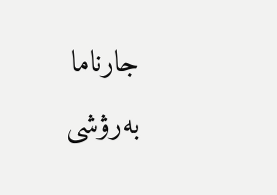جارناما بەرۋشى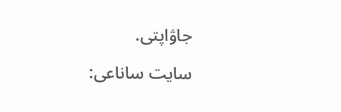جاۋاپتى.

سايت ساناعى: